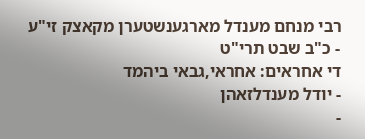רבי מנחם מענדל מארגענשטערן מקאצק זי"ע - כ"ב שבט תרי"ט
די אחראים: אחראי,גבאי ביהמד
- יודל מענדלזאהן
-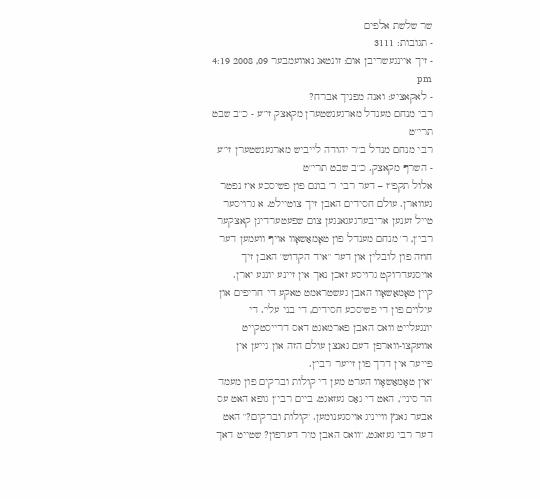שר שלשת אלפים
- תגובות: 3111
- זיך איינגעשריבן אום: זונטאג נאוועמבער 09, 2008 4:19 pm
- לאקאציע: ואנה מפניך אברח?
רבי מנחם מענדל מארגענשטערן מקאצק זי"ע - כ"ב שבט תרי"ט
רבי מנחם מנדל ב"ר יהודה לייביש מארגענשטערן זי"ע - השרף מקאצק. כ"ב שבט תרי"ט
אלול תקפ"ז – דער רבי ר' בונם פון פשיסכע איז נפטר געווארן. עולם חסידים האבן זיך צוטיילט. א גרויסער טייל זענען אריבערגעגאנגען צום שפעטערדיגן קאצקער רבי'ן, ר' מנחם מענדל פון טאָמאַשאָוו אויף וועמען דער חוזה פון לובלין און דער "איד הקדוש" האבן זיך אויסגעדרוקט גרויסע זאכן נאך אין זיינע יונגע יארן.
קיין טאָמאַשאָוו האבן געשטראמט טאקע די חריפים און עילוים פון די פשיסכע חסידים, די בני עלי'. די יונגעלייט וואס האבן פארמאגט דאס דרייסטקייט אוועקצו-ווארפן דעם גאנצן עולם הזה און גייען אין פייער אין דרך פון זייער רבי'ן.
"אין טאָמאַשאָוו הערט מען די קולות וברקים פון מעמד הר סיני", האט די גאַס געזאגט. ביים רבי'ן גופא האט עס אבער גאנץ ווייניג אויסגענומען. "קולות וברקים?" האט דער רבי געזאגט, "וואס האבן מיר דערפון? שטייט דאך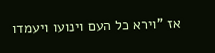אז "וירא כל העם וינועו ויעמדו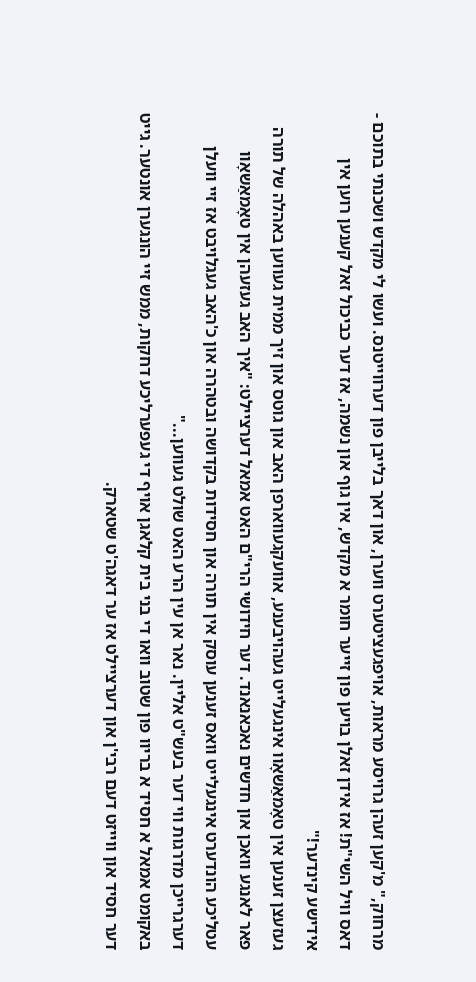מרחוק," מ'קען זעהן גרויסע מראות, אויפגעציטערט ווערן, און דאך בלייבן פון דערווייטנס. ועשו לי מקדש ושכנתי בתוכם - דאס וויל השי"ת! אז אידן זאלן בויען פון זייער חומר א מקדש, אין גוף און נשמה, אז דער כביכול זאל קענען רוען אין אידישע קינדער!"
געזעצן זענען אין טאָמאַשאָוו אינגעלייט געהויבענע, אוועקגעווארפן האב און גוטס און זיך ממית געווען באהלה של תורה פאר לאנגע וואכן און חדשים נאכאנאנד. דער חידושי הרי"ם האט אמאל דערציילט: "איך האב געזעהן אין טאָמאַשאָוו עטליכע הונדערט אינגעלייט וואס זענען עוסק אין תורה און חסידות בקדושה ובטהרה און כ'האב געגלויבט אז זיי וועלן דערגרייכן מדרגות ווי דער בעש"ט אליין. נאר אן עין הרע האט שולט געווען..."
באקומט אמאל א חסיד א בריוו פון שטוב וואו די בני בית קלאגן אויף די געפערליכע דחקות, ממש זיי הונגערן אונטער. גייט דער חסיד און ווייזט דעם רבי'ן און דערציילט אז ער דאגה'ט שטארק.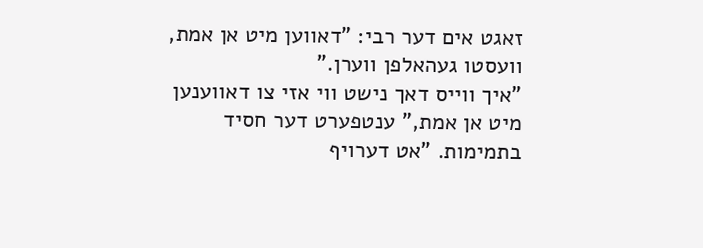זאגט אים דער רבי: "דאווען מיט אן אמת, וועסטו געהאלפן ווערן."
"איך ווייס דאך נישט ווי אזי צו דאווענען מיט אן אמת," ענטפערט דער חסיד בתמימות. "אט דערויף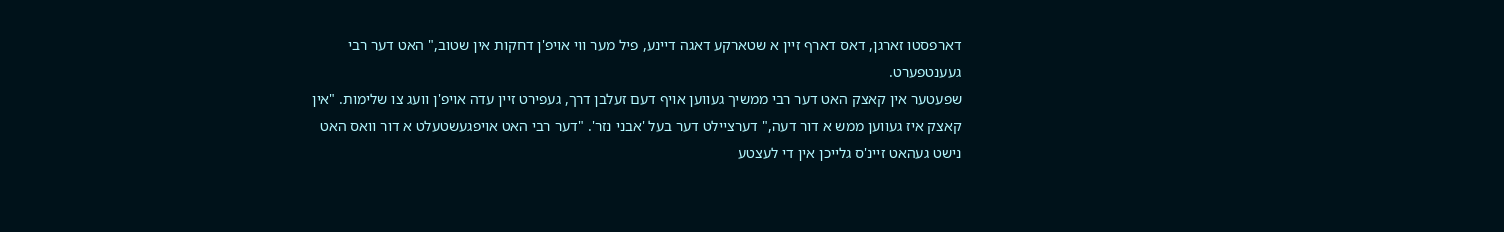דארפסטו זארגן, דאס דארף זיין א שטארקע דאגה דיינע, פיל מער ווי אויפ'ן דחקות אין שטוב," האט דער רבי געענטפערט.
שפעטער אין קאצק האט דער רבי ממשיך געווען אויף דעם זעלבן דרך, געפירט זיין עדה אויפ'ן וועג צו שלימות. "אין קאצק איז געווען ממש א דור דעה," דערציילט דער בעל 'אבני נזר'. "דער רבי האט אויפגעשטעלט א דור וואס האט נישט געהאט זיינ'ס גלייכן אין די לעצטע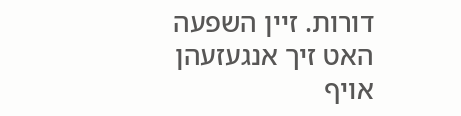דורות. זיין השפעה האט זיך אנגעזעהן אויף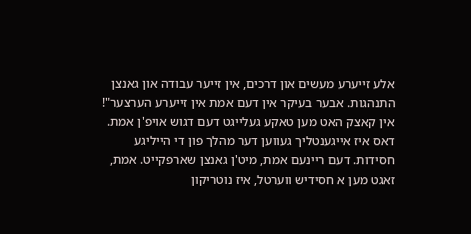אלע זייערע מעשים און דרכים, אין זייער עבודה און גאנצן התנהגות. אבער בעיקר אין דעם אמת אין זייערע הערצער"!
אין קאצק האט מען טאקע געלייגט דעם דגוש אויפ'ן אמת. דאס איז אייגענטליך געווען דער מהלך פון די הייליגע חסידות. דעם ריינעם אמת, מיט'ן גאנצן שארפקייט. אמת, זאגט מען א חסידיש ווערטל, איז נוטריקון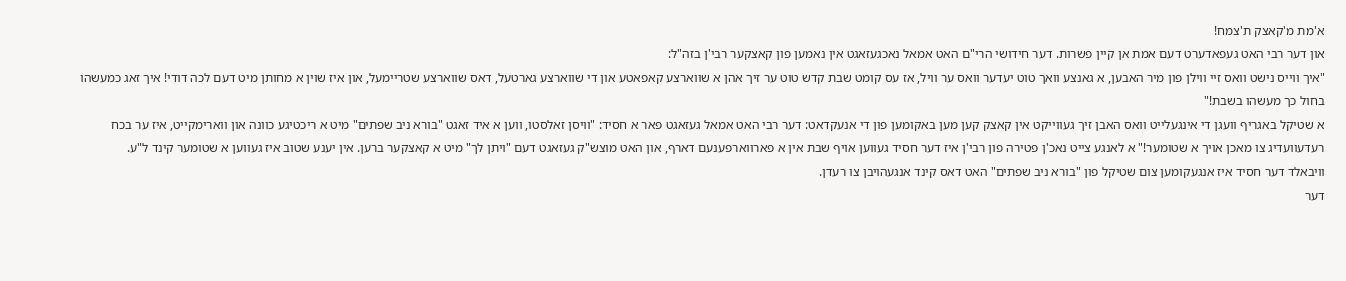א'מת מ'קאצק ת'צמח!
און דער רבי האט געפאדערט דעם אמת אן קיין פשרות. דער חידושי הרי"ם האט אמאל נאכגעזאגט אין נאמען פון קאצקער רבי'ן בזה"ל:
"איך ווייס נישט וואס זיי ווילן פון מיר האבען, א גאנצע וואך טוט יעדער וואס ער וויל, אז עס קומט שבת קדש טוט ער זיך אהן א שווארצע קאפאטע און די שווארצע גארטעל, דאס שווארצע שטריימעל, און איז שוין א מחותן מיט דעם לכה דודי! איך זאג כמעשהו בחול כך מעשהו בשבת!"
א שטיקל באגריף וועגן די אינגעלייט וואס האבן זיך געווייקט אין קאצק קען מען באקומען פון די אנעקדאט: דער רבי האט אמאל געזאגט פאר א חסיד: "וויסן זאלסטו, ווען א איד זאגט "בורא ניב שפתים" מיט א ריכטיגע כוונה און ווארימקייט, איז ער בכח רעדעוועדיג צו מאכן אויך א שטומער!" א לאנגע צייט נאכ'ן פטירה פון רבי'ן איז דער חסיד געווען אויף שבת אין א פארווארפענעם דארף, און האט מוצש"ק געזאגט דעם "ויתן לך" מיט א קאצקער ברען. אין יענע שטוב איז געווען א שטומער קינד ל"ע.
וויבאלד דער חסיד איז אנגעקומען צום שטיקל פון "בורא ניב שפתים" האט דאס קינד אנגעהויבן צו רעדן.
דער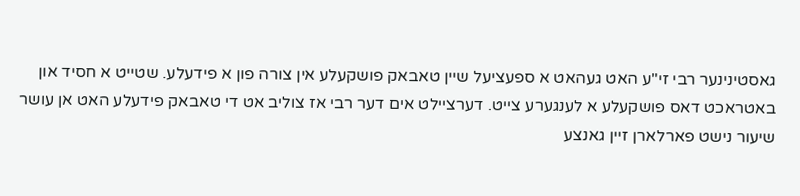גאסטינינער רבי זי"ע האט געהאט א ספעציעל שיין טאבאק פושקעלע אין צורה פון א פידעלע. שטייט א חסיד און באטראכט דאס פושקעלע א לענגערע צייט. דערציילט אים דער רבי אז צוליב אט די טאבאק פידעלע האט אן עושר שיעור נישט פארלארן זיין גאנצע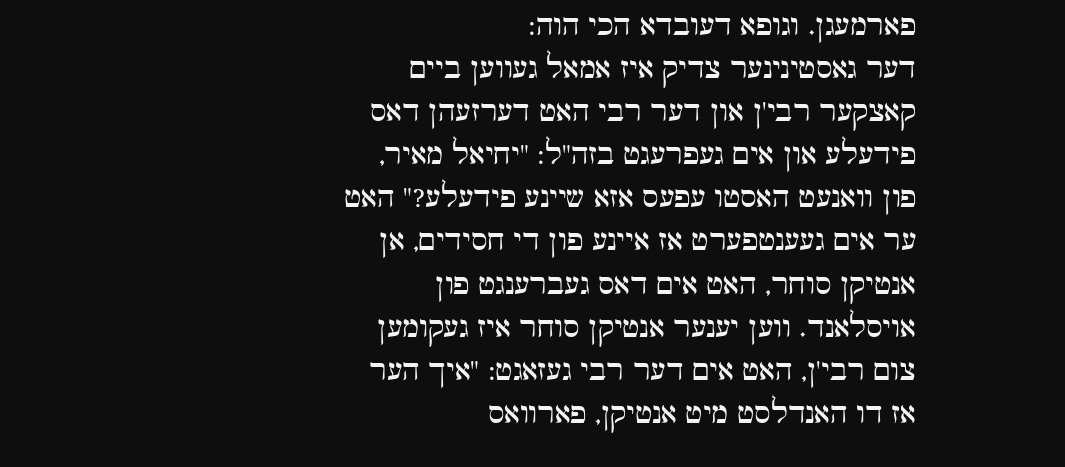פארמעגן. וגופא דעובדא הכי הוה:
דער גאסטינינער צדיק איז אמאל געווען ביים קאצקער רבי'ן און דער רבי האט דערזעהן דאס פידעלע און אים געפרעגט בזה"ל: "יחיאל מאיר, פון וואנעט האסטו עפעס אזא שיינע פידעלע?" האט ער אים געענטפערט אז איינע פון די חסידים, אן אנטיקן סוחר, האט אים דאס געברענגט פון אויסלאנד. ווען יענער אנטיקן סוחר איז געקומען צום רבי'ן, האט אים דער רבי געזאגט: "איך הער אז דו האנדלסט מיט אנטיקן, פארוואס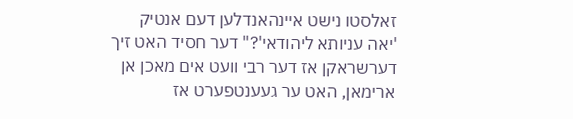זאלסטו נישט איינהאנדלען דעם אנטיק 'יאה עניותא ליהודאי'?" דער חסיד האט זיך דערשראקן אז דער רבי וועט אים מאכן אן ארימאן, האט ער געענטפערט אז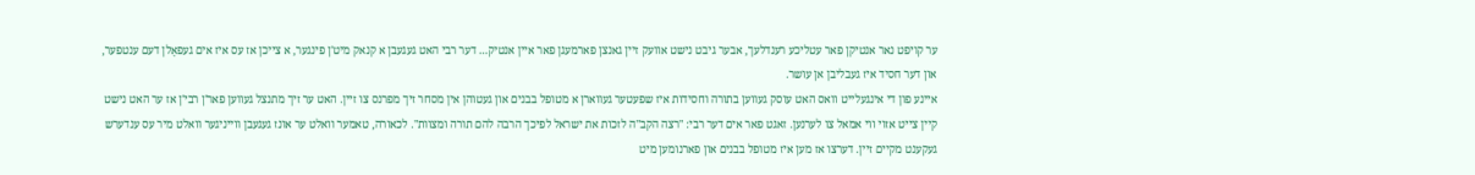ער קויפט נאר אנטיקן פאר עטליכע רענדלעך, אבער גיבט נישט אוועק זיין גאנצן פארמעגן פאר איין אנטיק... דער רבי האט געגעבן א קנאק מיט'ן פינגער, א צייכן אז עס איז אים געפאָלן דעם ענטפער, און דער חסיד איז געבליבן אן עושר.
איינע פון די אינגעלייט וואס האט עוסק געווען בתורה וחסידות איז שפעטער געווארן א מטופל בבנים און געטוהן אין מסחר זיך מפרנס צו זיין. האט ער זיך מתנצל געווען פאר'ן רבי'ן אז ער האט נישט קיין צייט אזוי ווי אמאל צו לערנען. זאגט פאר אים דער רבי: "רצה הקב"ה לזכות את ישראל לפיכך הרבה להם תורה ומצוות". לכאורה, טאמער וואלט ער אונז געגעבן ווייניגער וואלט מיר עס ענדערש געקענט מקיים זיין. דערצו אז מען איז מטופל בבנים און פארנומען מיט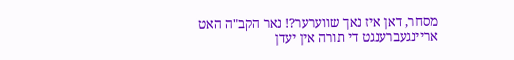מסחר, דאן איז נאך שווערער?! נאר הקב"ה האט אריינגעברענגט די תורה אין יעדן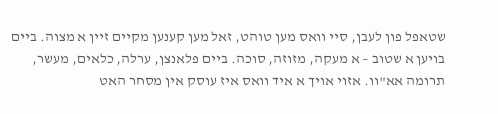שטאפל פון לעבן, סיי וואס מען טוהט, זאל מען קענען מקיים זיין א מצוה. ביים בויען א שטוב – א מעקה, מזוזה, סוכה. ביים פלאנצן, ערלה, כלאים, מעשר, תרומה אא"וו. אזוי אויך א איד וואס איז עוסק אין מסחר האט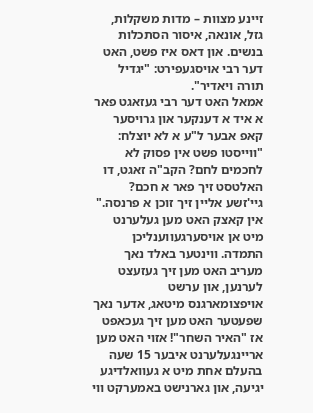זיינע מצוות – מדות משקלות, גזל, אונאה, איסור הסתכלות בנשים. און דאס איז פשט, האט דער רבי אויסגעפירט: "יגדיל תורה ויאדיר".
אמאל האט דער רבי געזאגט פאר א איד א דענקער און גרויסער קאפ אבער ל"ע א לא יוצלח: "ווייסטו פשט אין פסוק לא לחכמים לחם? הקב"ה זאגט, דו האלטסט זיך פאר א חכם? גיי'זשע אליין זיך זוכן א פרנסה."
אין קאצק האט מען געלערנט מיט אן אויסערגעווענליכן התמדה. ווינטער באלד נאך מעריב האט מען זיך געזעצט לערנען, און ערשט אויפצומארגנס מיטאג, אדער נאך שפעטער האט מען זיך געכאפט אז "האיר השחר"! אזוי האט מען אריינגעלערנט איבער 15 שעה בהעלם אחת מיט א געוואלדיגע יגיעה, און גארנישט באמערקט ווי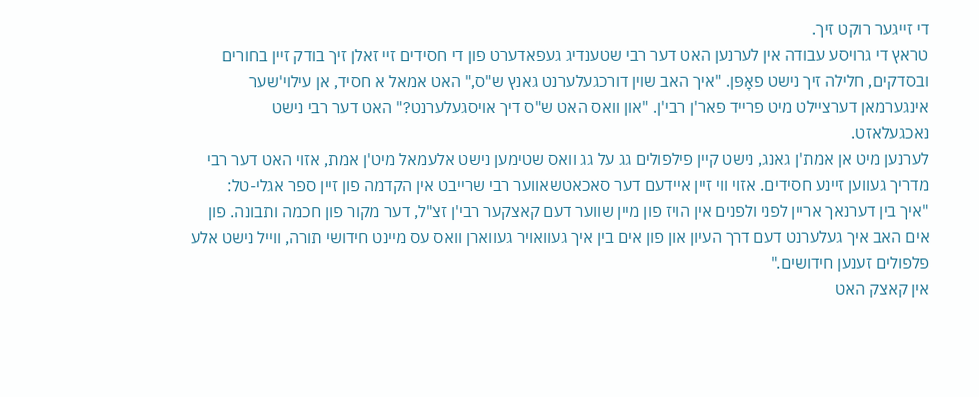די זייגער רוקט זיך.
טראץ די גרויסע עבודה אין לערנען האט דער רבי שטענדיג געפאדערט פון די חסידים זיי זאלן זיך בודק זיין בחורים ובסדקים, חלילה זיך נישט פאָפּן. "איך האב שוין דורכגעלערנט גאנץ ש"ס," האט אמאל א חסיד, אן עילוי'שער אינגערמאן דערציילט מיט פרייד פאר'ן רבי'ן. "און וואס האט ש"ס דיך אויסגעלערנט?" האט דער רבי נישט נאכגעלאזט.
לערנען מיט אן אמת'ן גאנג, נישט קיין פילפולים גג על גג וואס שטימען נישט אלעמאל מיט'ן אמת, אזוי האט דער רבי מדריך געווען זיינע חסידים. אזוי ווי זיין איידעם דער סאכאטשאווער רבי שרייבט אין הקדמה פון זיין ספר אגלי-טל:
"איך בין דערנאך אריין לפני ולפנים אין הויז פון מיין שווער דעם קאצקער רבי'ן זצ"ל, דער מקור פון חכמה ותבונה. פון אים האב איך געלערנט דעם דרך העיון און פון אים בין איך געוואויר געווארן וואס עס מיינט חידושי תורה, ווייל נישט אלע פלפולים זענען חידושים."
אין קאצק האט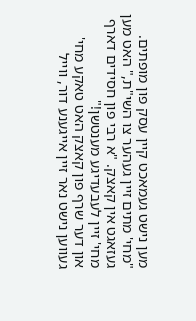מען נישט געמאכט קיין עסק פון מופתים. "מחי' מתים זיין געהער צו השי"ת," האט מען געזאגט אין קאצק. "א רבי פון חסידים דארף מחי' זיין לעבעדיגע מענטשן!"
און דער שרף פון קאצק האט טאקע מחי' געווען נישט נאר זיין אייגענע דור, ווייל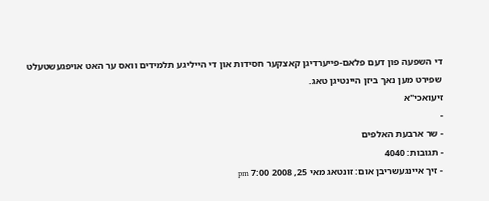די השפעה פון דעם פלאם-פייערדיגן קאצקער חסידות און די הייליגע תלמידים וואס ער האט אויפגעשטעלט שפירט מען נאך ביזן היינטיגן טאג.
זיעואכי"א
-
- שר ארבעת האלפים
- תגובות: 4040
- זיך איינגעשריבן אום: זונטאג מאי 25, 2008 7:00 pm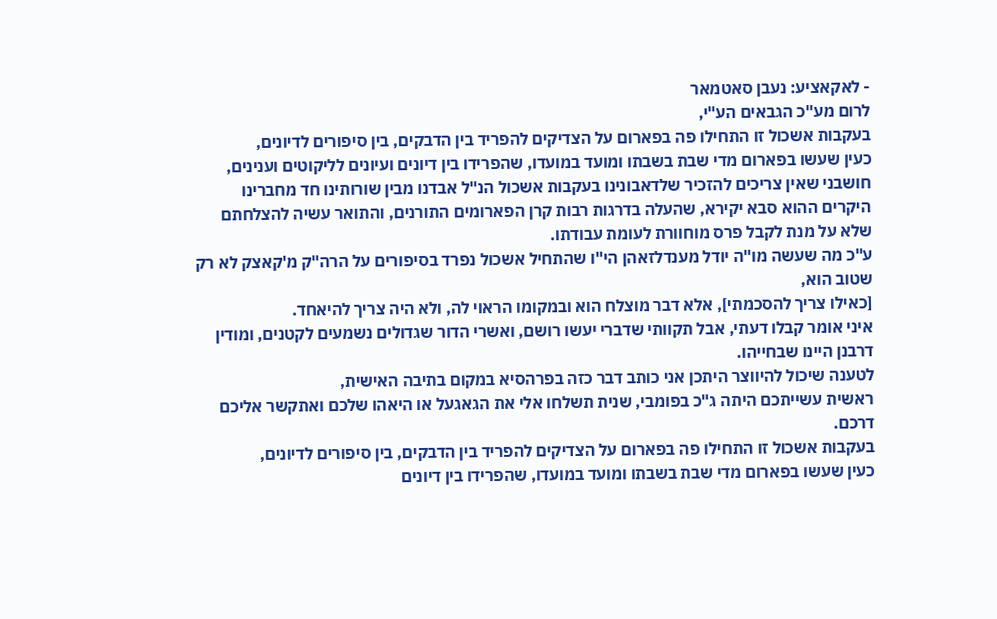- לאקאציע: נעבן סאטמאר
לרום מע"כ הגבאים הע"י,
בעקבות אשכול זו התחילו פה בפארום על הצדיקים להפריד בין הדבקים, בין סיפורים לדיונים,
כעין שעשו בפארום מדי שבת בשבתו ומועד במועדו, שהפרידו בין דיונים ועיונים לליקוטים וענינים,
חושבני שאין צריכים להזכיר שלדאבונינו בעקבות אשכול הנ"ל אבדנו מבין שורותינו חד מחברינו היקרים ההוא סבא יקירא, שהעלה בדרגות רבות קרן הפארומים התורנים, והתואר עשיה להצלחתם שלא על מנת לקבל פרס מוחוורת לעומת עבודתו.
ע"כ מה שעשה מו"ה יודל מענדלזאהן הי"ו שהתחיל אשכול נפרד בסיפורים על הרה"ק מ'קאצק לא רק שטוב הוא,
[כאילו צריך להסכמתי], אלא דבר מוצלח הוא ובמקומו הראוי לה, ולא היה צריך להיאחד.
איני אומר קבלו דעתי, אבל תקוותי שדברי יעשו רושם, ואשרי הדור שגדולים נשמעים לקטנים, ומודין דרבנן היינו שבחייהו.
לטענה שיכול להיווצר היתכן אני כותב דבר כזה בפרהסיא במקום בתיבה האישית,
ראשית עשייתכם היתה ג"כ בפומבי, שנית תשלחו אלי את הגאגעל או היאהו שלכם ואתקשר אליכם דרכם.
בעקבות אשכול זו התחילו פה בפארום על הצדיקים להפריד בין הדבקים, בין סיפורים לדיונים,
כעין שעשו בפארום מדי שבת בשבתו ומועד במועדו, שהפרידו בין דיונים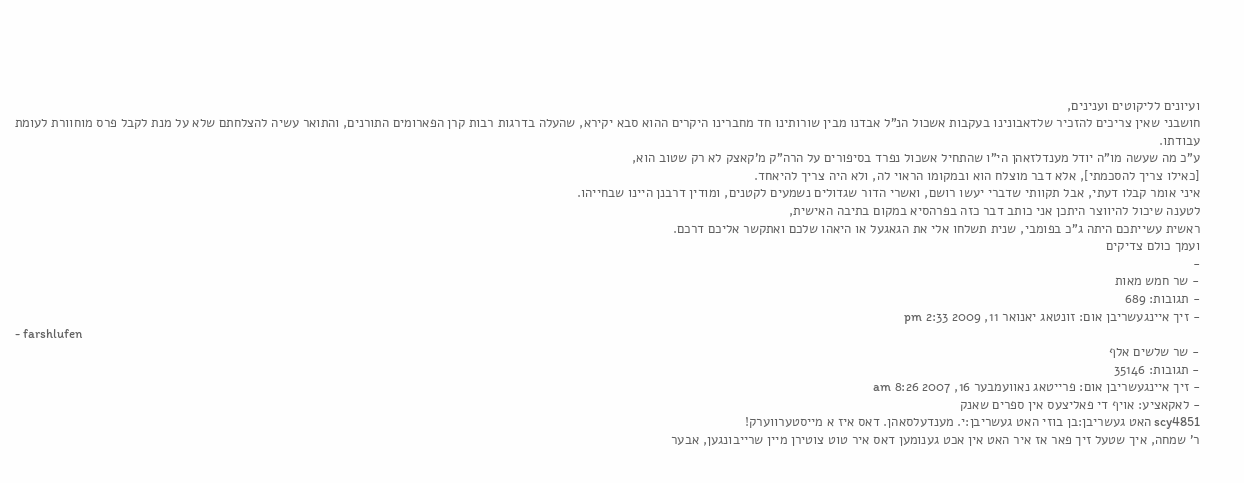ועיונים לליקוטים וענינים,
חושבני שאין צריכים להזכיר שלדאבונינו בעקבות אשכול הנ"ל אבדנו מבין שורותינו חד מחברינו היקרים ההוא סבא יקירא, שהעלה בדרגות רבות קרן הפארומים התורנים, והתואר עשיה להצלחתם שלא על מנת לקבל פרס מוחוורת לעומת עבודתו.
ע"כ מה שעשה מו"ה יודל מענדלזאהן הי"ו שהתחיל אשכול נפרד בסיפורים על הרה"ק מ'קאצק לא רק שטוב הוא,
[כאילו צריך להסכמתי], אלא דבר מוצלח הוא ובמקומו הראוי לה, ולא היה צריך להיאחד.
איני אומר קבלו דעתי, אבל תקוותי שדברי יעשו רושם, ואשרי הדור שגדולים נשמעים לקטנים, ומודין דרבנן היינו שבחייהו.
לטענה שיכול להיווצר היתכן אני כותב דבר כזה בפרהסיא במקום בתיבה האישית,
ראשית עשייתכם היתה ג"כ בפומבי, שנית תשלחו אלי את הגאגעל או היאהו שלכם ואתקשר אליכם דרכם.
ועמך כולם צדיקים
-
- שר חמש מאות
- תגובות: 689
- זיך איינגעשריבן אום: זונטאג יאנואר 11, 2009 2:33 pm
- farshlufen
- שר שלשים אלף
- תגובות: 35146
- זיך איינגעשריבן אום: פרייטאג נאוועמבער 16, 2007 8:26 am
- לאקאציע: אויף די פאליצעס אין ספרים שאנק
scy4851 האט געשריבן:בן בוזי האט געשריבן:י. מענדעלסאהן. דאס איז א מייסטערווערק!
ר' שמחה, איך שטעל זיך פאר אז איר האט אין אכט גענומען דאס איר טוט צוטירן מיין שרייבונגען, אבער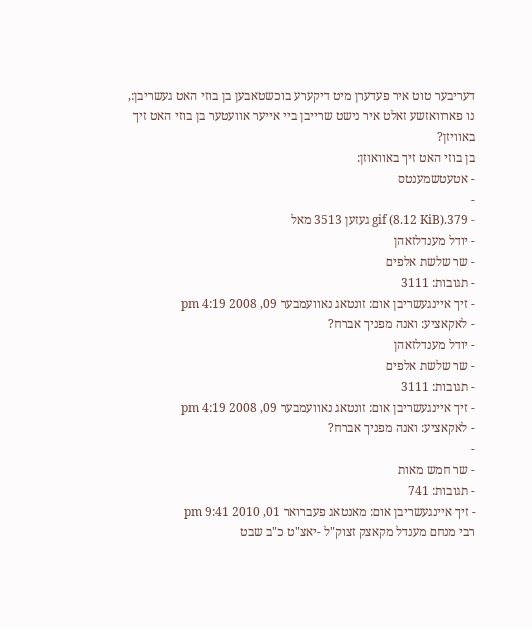דעריבער טוט איר פעדערן מיט דיקערע בוכשטאבען בן בוזי האט געשריבן:, נו פארוואזשע זאלט איר נישט שרייבן ביי אייער אוועטער בן בוזי האט זיך באוויזן?
בן בוזי האט זיך באוואוזן:
- אטעטשמענטס
-
- 379.gif (8.12 KiB) געזען 3513 מאל
- יודל מענדלזאהן
- שר שלשת אלפים
- תגובות: 3111
- זיך איינגעשריבן אום: זונטאג נאוועמבער 09, 2008 4:19 pm
- לאקאציע: ואנה מפניך אברח?
- יודל מענדלזאהן
- שר שלשת אלפים
- תגובות: 3111
- זיך איינגעשריבן אום: זונטאג נאוועמבער 09, 2008 4:19 pm
- לאקאציע: ואנה מפניך אברח?
-
- שר חמש מאות
- תגובות: 741
- זיך איינגעשריבן אום: מאנטאג פעברואר 01, 2010 9:41 pm
רבי מנחם מענדל מקאצק זצוק"ל -יאצ"ט כ"ב שבט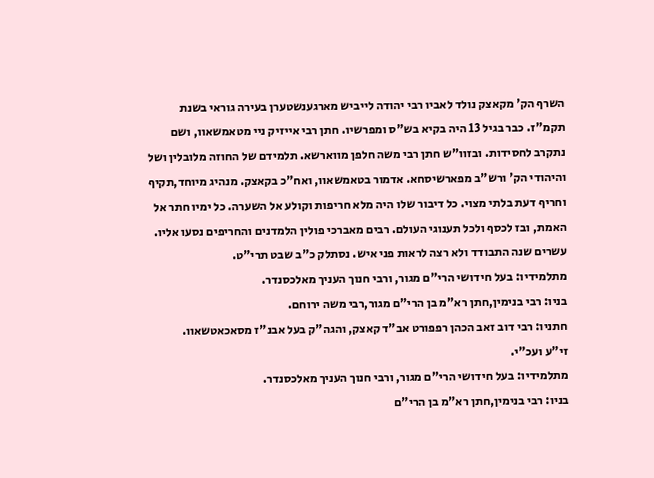השרף הק' מקאצק נולד לאביו רבי יהודה לייביש מארגענשטערן בעירה גוראי בשנת תקמ"ז. כבר בגיל 13 היה בקיא בש"ס ומפרשיו. חתן רבי אייזיק ניי מטאמשאוו, ושם נתקרב לחסידות. ובזוו"ש חתן רבי משה חלפן מווארשא. תלמידם של החוזה מלובלין ושל והיהודי הק' ורש"ב מפארשיסחא. אדמור בטאמשאוו, ואח"כ בקאצק. מנהיג מיוחד,תקיף וחריף דעת בלתי מצוי. כל דיבור שלו היה מלא חריפות וקולע אל השערה. כל ימיו חתר אל האמת, ובז לכסף ולכל תענוגי העולם. רבים מאברכי פולין הלמדנים והחריפים נסעו אליו. עשרים שנה התבודד ולא רצה לראות פני איש. נסתלק כ"ב שבט תרי"ט.
מתלמידיו: בעל חידושי הרי"ם מגור, ורבי חנוך העניך מאלכסנדר.
בניו: רבי בנימין,חתן רא"מ בן הרי"ם מגור,רבי משה ירוחם.
חתניו: רבי דוב זאב הכהן רפפורט אב"ד קאצק, והגה"ק בעל אבנ"ז מסאכאטשאוו.
זי"ע ועכ"י.
מתלמידיו: בעל חידושי הרי"ם מגור, ורבי חנוך העניך מאלכסנדר.
בניו: רבי בנימין,חתן רא"מ בן הרי"ם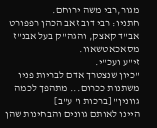מגור,רבי משה ירוחם.
חתניו: רבי דוב זאב הכהן רפפורט אב"ד קאצק, והגה"ק בעל אבנ"ז מסאכאטשאוו.
זי"ע ועכ"י.
"כיון שנצטרך אדם לבריות פניו משתנות ככרום... מתהפך לכמה גוונין" [ברכות ו' ע"ב]
היינו לאותם גוונים והבחינות שהן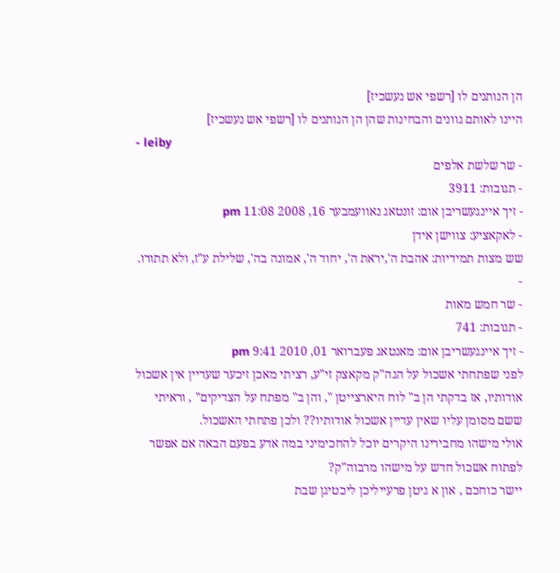הן הנותנים לו [רשפי אש נעשכיז]
היינו לאותם גוונים והבחינות שהן הן הנותנים לו [רשפי אש נעשכיז]
- leiby
- שר שלשת אלפים
- תגובות: 3911
- זיך איינגעשריבן אום: זונטאג נאוועמבער 16, 2008 11:08 pm
- לאקאציע: צווישן אידן
שש מצות תמידיות: אהבת ה',יראת ה', יחוד ה', אמונה בה', שלילת ע"ז, ולא תתורו.
-
- שר חמש מאות
- תגובות: 741
- זיך איינגעשריבן אום: מאנטאג פעברואר 01, 2010 9:41 pm
לפני שפתחתי אשכול על הגה"ק מקאצק זי"ע, רציתי מאכן זיכער שעדיין אין אשכול אודותיו, אז בדקתי הן ב" לוח היארצייטן ", והן ב" מפתח על הצדיקים" , וראיתי ששם מסומן עליו שאין עדיין אשכול אודותיו?? ולכן פתחתי האשכול.
אולי מישהו מחבירינו היקרים יוכל להחכימיני במה אדע בפעם הבאה אם אפשר לפתוח אשכול חדש על מישהו מרבוה"ק?
יישר כוחכם , און א גיטן פרעייליכן ליכטיגן שבת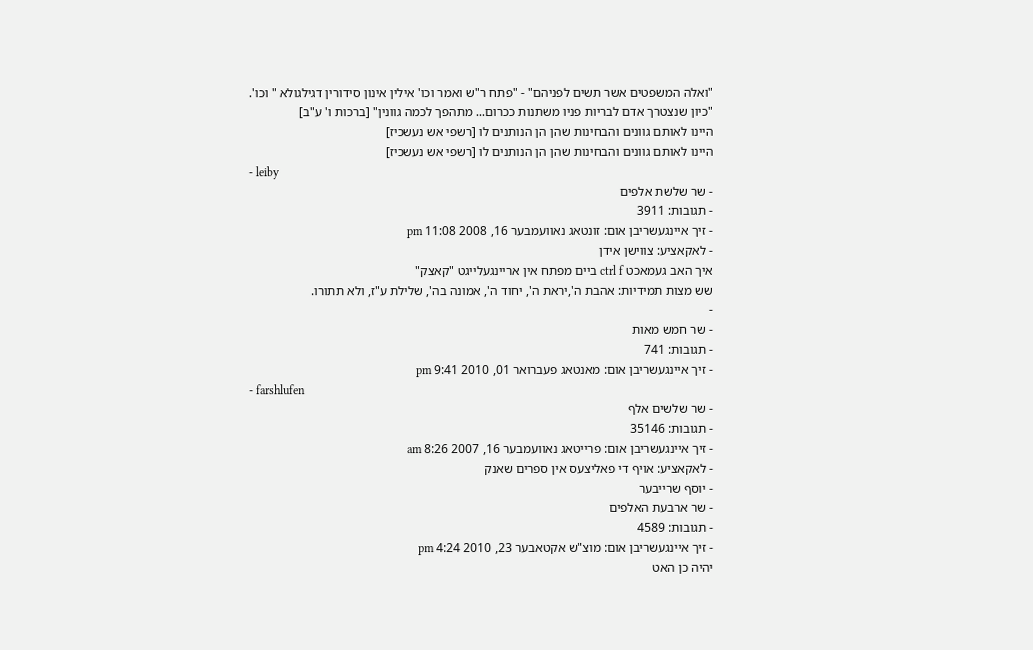"ואלה המשפטים אשר תשים לפניהם" - "פתח ר"ש ואמר וכו' אילין אינון סידורין דגילגולא " וכו'.
"כיון שנצטרך אדם לבריות פניו משתנות ככרום... מתהפך לכמה גוונין" [ברכות ו' ע"ב]
היינו לאותם גוונים והבחינות שהן הן הנותנים לו [רשפי אש נעשכיז]
היינו לאותם גוונים והבחינות שהן הן הנותנים לו [רשפי אש נעשכיז]
- leiby
- שר שלשת אלפים
- תגובות: 3911
- זיך איינגעשריבן אום: זונטאג נאוועמבער 16, 2008 11:08 pm
- לאקאציע: צווישן אידן
איך האב געמאכט ctrl f ביים מפתח אין אריינגעלייגט "קאצק"
שש מצות תמידיות: אהבת ה',יראת ה', יחוד ה', אמונה בה', שלילת ע"ז, ולא תתורו.
-
- שר חמש מאות
- תגובות: 741
- זיך איינגעשריבן אום: מאנטאג פעברואר 01, 2010 9:41 pm
- farshlufen
- שר שלשים אלף
- תגובות: 35146
- זיך איינגעשריבן אום: פרייטאג נאוועמבער 16, 2007 8:26 am
- לאקאציע: אויף די פאליצעס אין ספרים שאנק
- יוסף שרייבער
- שר ארבעת האלפים
- תגובות: 4589
- זיך איינגעשריבן אום: מוצ"ש אקטאבער 23, 2010 4:24 pm
יהיה כן האט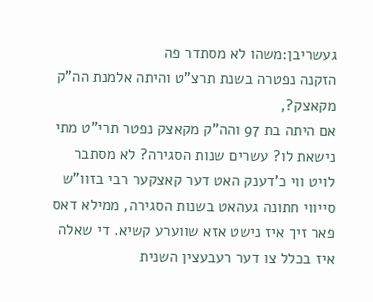געשריבן:משהו לא מסתדר פה
הזקנה נפטרה בשנת תרצ"ט והיתה אלמנת הה"ק מקאצק?,
אם היתה בת 97 והה"ק מקאצק נפטר תרי"ט מתי נישאת לו? עשרים שנות הסגירה? לא מסתבר
לויט ווי כ'דענק האט דער קאצקער רבי בזוו"ש סייווי חתונה געהאט בשנות הסגירה, ממילא דאס פאר זיך איז נישט אזא שווערע קשיא. די שאלה איז בכלל צו דער רעבעצין השנית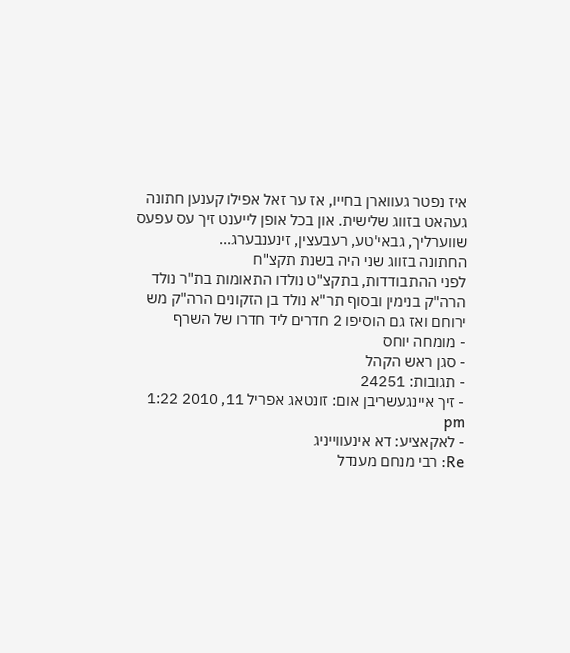איז נפטר געווארן בחייו, אז ער זאל אפילו קענען חתונה געהאט בזווג שלישית. און בכל אופן לייענט זיך עס עפעס שווערליך, גבאי'טע, רעבעצין, זינענבערג...
החתונה בזווג שני היה בשנת תקצ"ח
לפני ההתבודדות, בתקצ"ט נולדו התאומות בת"ר נולד הרה"ק בנימין ובסוף תר"א נולד בן הזקונים הרה"ק מש ירוחם ואז גם הוסיפו 2 חדרים ליד חדרו של השרף
- מומחה יוחס
- סגן ראש הקהל
- תגובות: 24251
- זיך איינגעשריבן אום: זונטאג אפריל 11, 2010 1:22 pm
- לאקאציע: דא אינעווייניג
Re: רבי מנחם מענדל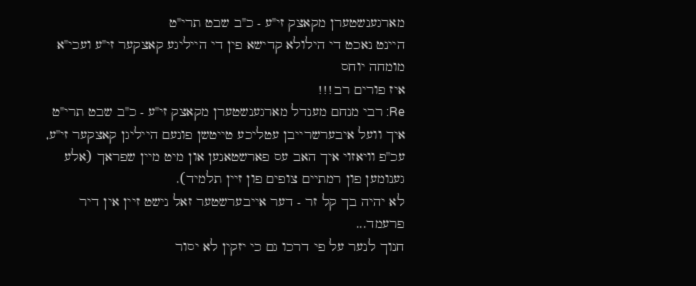מארגענשטערן מקאצק זי"ע - כ"ב שבט תרי"ט
היינט נאכט די הילולא קדישא פין די הייליגע קאצקער זי"ע ועכי"א
מומחה יוחס
איז פורים רב!!!
Re: רבי מנחם מענדל מארגענשטערן מקאצק זי"ע - כ"ב שבט תרי"ט
איך וועל איבערשרייבן עטליכע טייטשן פונעם הייליגן קאצקער זי''ע, עכ''פ וויאזוי איך האב עס פארשטאנען און מיט מיין שפראך (אלע גענומען פון רמתיים צופים פון זיין תלמיד).
לא יהיה בך קל זר - דער אייבערשטער זאל נישט זיין אין דיר פרעמד...
חנוך לנער על פי דרכו גם כי יזקין לא יסור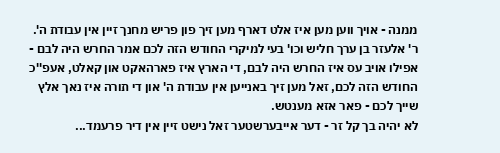ממנה - אויך ווען מען איז אלט דארף מען זיך פון פריש מחנך זיין אין עבודת ה'.
ר' אלעזר בן ערך חליש וכו' בעי למיקרי החודש הזה לכם אמר החרש היה לבם - אפילו אויב עס איז החרש היה לבם, די הארץ איז פארהאקט און קאלט, אעפ''כ החודש הזה לכם, זאל מען זיך באנייען אין עבודת ה' און די תורה איז נאך אלץ שייך לכם - פאר אזא מענטש.
לא יהיה בך קל זר - דער אייבערשטער זאל נישט זיין אין דיר פרעמד...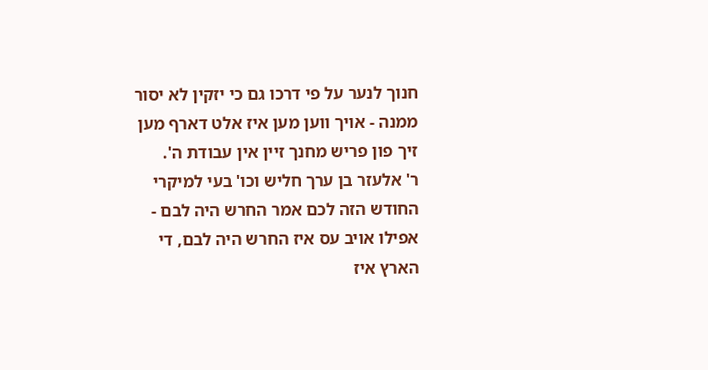חנוך לנער על פי דרכו גם כי יזקין לא יסור ממנה - אויך ווען מען איז אלט דארף מען זיך פון פריש מחנך זיין אין עבודת ה'.
ר' אלעזר בן ערך חליש וכו' בעי למיקרי החודש הזה לכם אמר החרש היה לבם - אפילו אויב עס איז החרש היה לבם, די הארץ איז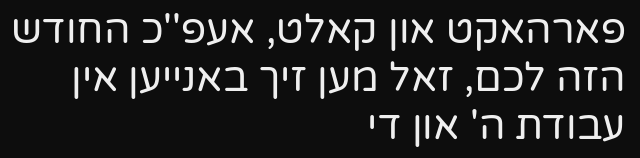פארהאקט און קאלט, אעפ''כ החודש הזה לכם, זאל מען זיך באנייען אין עבודת ה' און די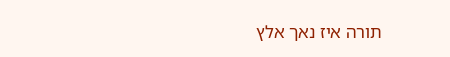תורה איז נאך אלץ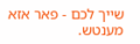שייך לכם - פאר אזא מענטש.